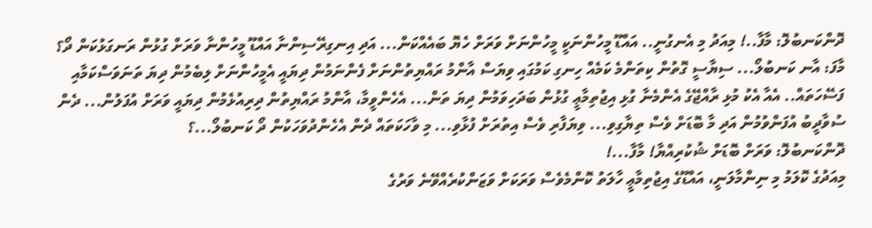ދޮންކަނބުލޮ: މާފާ..! މިއަދު މި އެނގުނީ.. އައްޑޫ މީހުންނަކީ މީހުންނަށް ވަރަށް ހެޔޮ ބައެއްކަން... އަދި އިނގިރޭސިންނާ އައްޑޫ މީހުންނާ ވަރަށް ގުޅުން ރަނގަޅުކަން ދޯ؟
މާފަ: އާނ ކަނބުލޯ... ސިޔާސީ ގޮތުން ކިތަންމެ ކަމެއް ހިނގި ކަމުގައި ވިޔަސް އާންމު ރައްޔިތުންނަށް ފެންނަމުން ދިޔައީ އެމީހުންނަށް ލިބެމުން ދިޔަ ތަނަވަސްކަމާއި ފަސޭހަތައް.. އެއާ އެކު މުޅި ރާއްޖޭގެ އެންމެނާ ގުޅި އިޖުތިމާޢީ ގުޅުން ބަދަހިވަމުން ދިޔަ ތަން... އެހެންވީމާ، އާންމު ރައްޔިތުން ދިރިއުޅެމުން ދިޔައީ ވަރަށް އުފަލުން... ދެން ސުވާދީބު އުފަންވުމުން އަދި މާ ބޮޑަށް ވެސް ތިޔާގިވި... ވިޔަފާރި ވެސް އިތުރަށް ފުޅާވި... މި ވާހަކަތައް ދެން އެހެންދުވަހަކުން ދޯ ކަނބުލޯ...؟
ދޮންކަނބުލޮ: ވަރަށް ބޮޑަށް ޝުކުރިއްޔާ! މާފާ...!
މިއަދުގެ ކޮލަމު މި ނިންމާލަނީ، އައްޑޫގެ އިޖުތިމާޢީ ހާލަތު ކޮންމެވެސް ވަރަކަށް ވަޒަންކުރެއްވޭނެ ވަރުގެ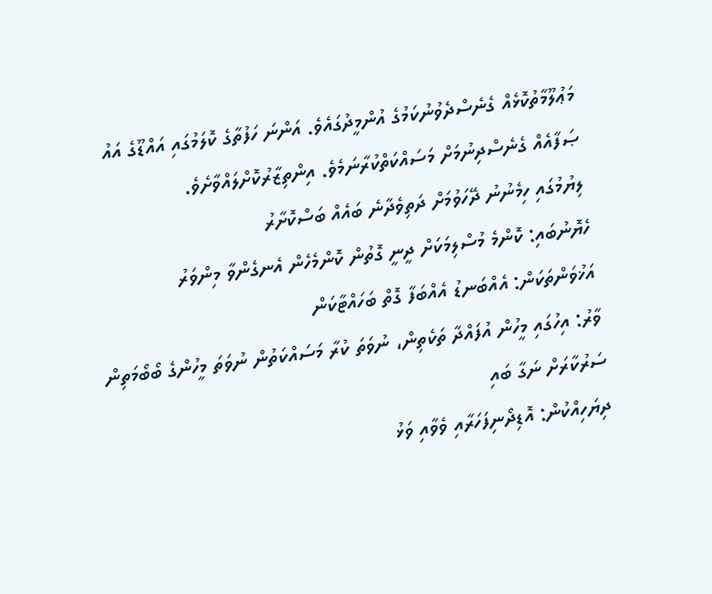މަޢުލޫމާތުކޮޅެއް ގެނެސްދެވުނުކަމުގެ އުންމީދުގައެވެ. އަންނަ ހަފުތާގެ ކޮލަމުގައި އައްޑޫގެ އައު ޞަފާއެއް ގެނެސްދިނުމަށް މަސައްކަތްކުރާނަމެވެ. އިންތިޒާރުކޮށްލައްވާށެވެ.
ލިޔުމުގައި ހިމެނުނު ދޭހަވުމަށް ދަތިވެދާނެ ބައެއް ބަސްކޮށާރު
ހެޔޮނުބައި: ކޮންމެ މުސްލިމަކަށް ދީނީ ގޮތުން ކޮންމެހެން އެނގެންވާ މިންވަރު
އަޚުވަންތަކަން: އެއްބަނޑު އެއްބަފާ ގޮތް ބަހައްޓާކަން
ވާރު: އިހުގައި މީހުން އުފައްދާ ތަކެތިން، ނުވަތަ ކުރާ މަސައްކަތުން ނުވަތަ މީހުންގެ ބޯބޯމަތިން ސަރުކާރަށް ނަގާ ބައި
ދިޔަހިއްކުން: އޮޑިދޯނިފަހަރާއި ވެވާއި ވަޅު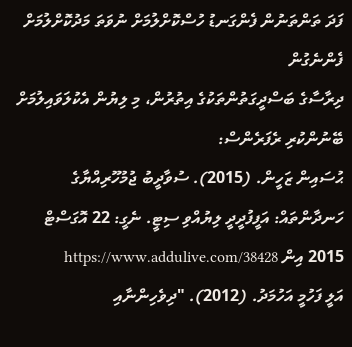ފަދަ ތަންތަނުން ފެންގަނޑު ހުސްކޮށްލުމަށް ނުވަތަ މަދުކޮށްލުމަށް ފެންނެގުން
ދިރާސާގެ ބަސްދީގަތުންތަކުގެ އިތުރުން، މި ލިޔުން އެކުލަވައިލުމަށް ބޭނުންކުރި ރެފަރެންސް:
ޙުސައިން ޒަހީން. (2015). ސުވާދީބު ޖުމުހޫރިއްޔާގެ ހަނދާންތައް: އަފީފުދީދީ ލިޔުއްވި ސިޓީ. ނެގީ: 22 އޮގަސްޓް 2015 އިން https://www.addulive.com/38428
އަލީ ފަހުމީ އަހުމަދު. (2012). "ދިވެހިންނާއި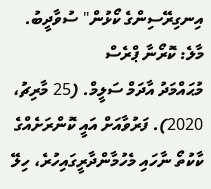އިނގިރޭސިންގެ ކޯޅުން" ސުވާދީބު. މާލެ: ކޮރޯނާ ޕްރެސް
މުޙައްމަދު އާދަމް ސަލީމް. (25 މާރިޗު، 2020). ފަރުވާއަށް އައީ ކޮންރަށެއްގެ ކާކުތޯ ނާހައި މެހުމާންދާރީގައިހުރެ، ހިލޭ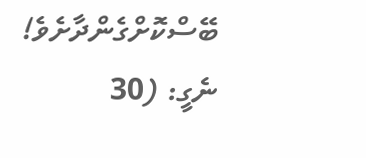ބޭސްކޮށްގެންދާށެވެ! ނެގީ: (30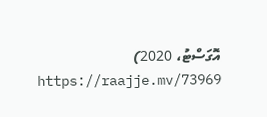އޮގަސްޓު، 2020) https://raajje.mv/73969